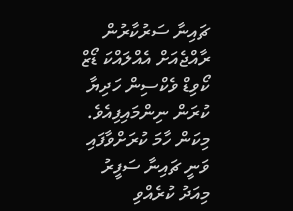ޗައިނާ ސަރުކާރުން ރާއްޖެއަށް އެއްލައްކަ ޑޯޒް ކޯވިޑް ވެކްސިން ހަދިޔާ ކުރަން ނިންމައިފިއެވެ.
މިކަން ހާމަ ކުރަށްވާފައި ވަނީ ޗައިނާ ސަފީރު މިއަދު ކުރެއްވި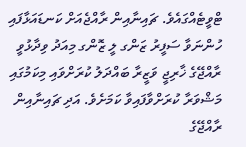ޓްވީޓެއްގައެވެ. ޗައިނާއިން ރާއްޖެއަށް ކަނޑައަޅާފައި ހުންނަވާ ސަފީރު ޒަންގ ލީ ޒޮންގ މިއަދު ވިދާޅުވީ ރާއްޖޭގެ ޚާރިޖީ ވަޒީރާ ބައްދަލު ކުރަށްވައި މިކަމުގައި މަޝްވަރާ ކުރަށްވާފައިވާ ކަމަށެވެ. އަދި ޗައިނާއިން ރާއްޖޭގެ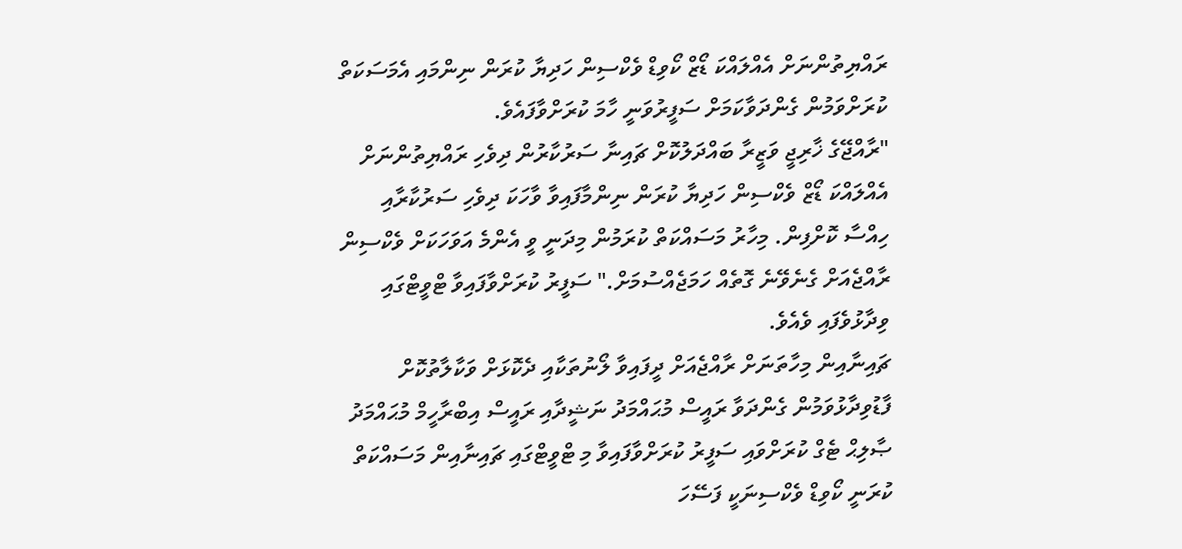ރައްޔިތުންނަށް އެއްލައްކަ ޑޯޒް ކޯވިޑް ވެކްސިން ހަދިޔާ ކުރަން ނިންމައި އެމަސަކަތް ކުރަށްވަމުން ގެންދަވާކަމަށް ސަފީރުވަނީ ހާމަ ކުރަށްވާފައެވެ.
"ރާއްޖޭގެ ޚާރިޖީ ވަޒީރާ ބައްދަލުކޮށް ޗައިނާ ސަރުކާރުން ދިވެހި ރައްޔިތުންނަށް އެއްލައްކަ ޑޯޒް ވެކްސިން ހަދިޔާ ކުރަން ނިންމާފައިވާ ވާހަކަ ދިވެހި ސަރުކާރާއި ހިއްސާ ކޮށްފިން. މިހާރު މަސައްކަތް ކުރަމުން މިދަނީ ވީ އެންމެ އަވަހަކަށް ވެކްސިން ރާއްޖެއަށް ގެނެވޭނެ ގޮތެއް ހަމަޖެއްސުމަށް." ސަފީރު ކުރަށްވާފައިވާ ޓްވީޓްގައި ވިދާޅުވެފައި ވެއެވެ.
ޗައިނާއިން މިހާތަނަށް ރާއްޖެއަށް ދީފައިވާ ލޯނުތަކާއި ދެކޮޅަށް ވަކާލާތުކޮށް ފާޑުވިދާޅުވަމުން ގެންދަވާ ރައީސް މުޙައްމަދު ނަޝީދާއި ރައީސް އިބްރާހީމް މުޙައްމަދު ޞާލިޙް ޓެގް ކުރަށްވައި ސަފީރު ކުރަށްވާފައިވާ މި ޓްވީޓްގައި ޗައިނާއިން މަސައްކަތް ކުރަނީ ކޯވިޑް ވެކްސިނަކީ ފަސޭހަ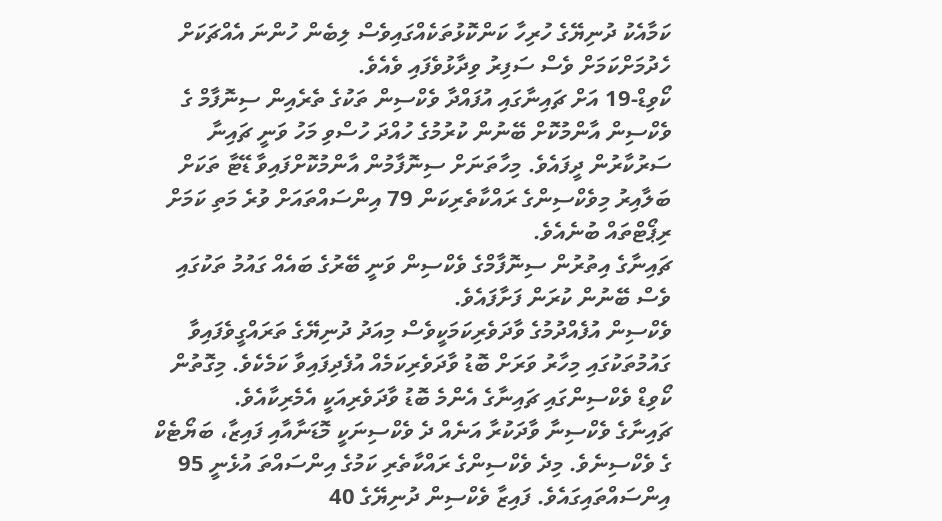ކަމާއެކު ދުނިޔޭގެ ހުރިހާ ކަންކޮޅުތަކެއްގައިވެސް ލިބެން ހުންނަ އެއްޗަކަށް ހެދުމަށްކަމަށް ވެސް ސަފިރު ވިދާޅުވެފައި ވެއެވެ.
ކޯވިޑް-19 އަށް ޗައިނާގައި އުފައްދާ ވެކްސިން ތަކުގެ ތެރެއިން ސިނޮފާމް ގެ ވެކްސިން އާންމުކޮށް ބޭނުން ކުރުމުގެ ހުއްދަ ހުސްވި މަހު ވަނީ ޗައިނާ ސަރުކާރުން ދީފައެވެ. މިހާތަނަށް ސިނޮފާމުން އާންމުކޮށްފައިވާ ޑޭޓާ ތަކަށް ބަލާއިރު މިވެކްސިންގެ ރައްކާތެރިކަން 79 އިންސައްތައަށް ވުރެ މަތި ކަމަށް ރިޕޯޓްތައް ބުނެއެވެ.
ޗައިނާގެ އިތުރުން ސިނޮފާމްގެ ވެކްސިން ވަނީ ބޭރުގެ ބައެއް ގައުމު ތަކުގައި ވެސް ބޭނުން ކުރަން ފަށާފައެވެ.
ވެކްސިން އުފެއްދުމުގެ ވާދަވެރިކަމަކީވެސް މިއަދު ދުނިޔޭގެ ތަރައްގީވެފައިވާ ގައުމުތަކުގައި މިހާރު ވަރަށް ބޮޑު ވާދަވެރިކަމެއް އުފެދިފައިވާ ކަމެކެވެ. މިގޮތުން ކޯވިޑް ވެކްސިންގައި ޗައިނާގެ އެންމެ ބޮޑު ވާދަވެރިއަކީ އެމެރިކާއެވެ.
ޗައިނާގެ ވެކްސިނާ ވާދަކުރާ އަނެއް ދެ ވެކްސިނަކީ މޮޑަނާއާއި ފައިޒާ، ބަޔޯޓެކް ގެ ވެކްސިނެވެ. މިދެ ވެކްސިންގެ ރައްކާތެރި ކަމުގެ އިންސައްތަ އުޅެނީ 95 އިންސައްތައިގައެވެ. ފައިޒާ ވެކްސިން ދުނިޔޭގެ 40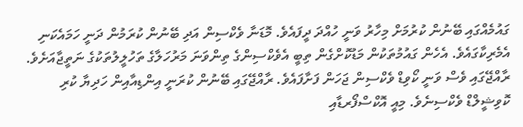ގައުމެއްގައި ބޭނުން ކުރުމަށް މިހާރު ވަނީ ހުއްދަ ދީފައެވެ. މޮޑަނާ ވެކްސިން އަދި ބޭނުން ކުރަމުން ދަނީ ހަމައެކަނި އެމެރިކާގައެވެ. އެހެން ގައުމުތަކުން މަޑުކޮށްގެން ތިބީ އެވެކްސިންގެ ތިންވަނަ މަރުހަލާގެ ތަހުލީލުތަކުގެ ނަތީޖާއަށެވެ.
ރާއްޖޭގައި ވެސް ވަނީ ކޯވިޑް ވެކްސިން ޖަހަން ފަށާފައެވެ. ރާއްޖޭގައި ބޭނުން ކުރަނީ އިންޑިއާއިން ހަދިޔާ ކުރި ކޮވިޝީލްޑް ވެކްސިނެވެ. މިއީ އޮކްސްފޯރޑާއި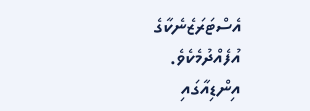އެސްޓަރަޒެނެކާގެ އުފެއްދުމެކެވެ. އިންޑިއާގައި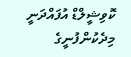ކޮވިޝީލްޑް އުފައްދަނީ މިދެކުންފުނީގެ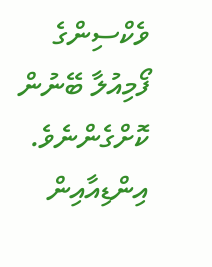ވެކްސިންގެ ފޯމިއުލާ ބޭނުން ކޮށްގެންނެވެ. އިންޑިއާއިން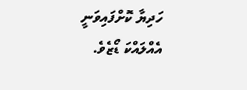ހަދިޔާ ކޮށްފައިވަނީ އެއްލައްކަ ޑޯޒެވެ.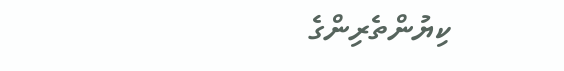ކިޔުންތެރިންގެ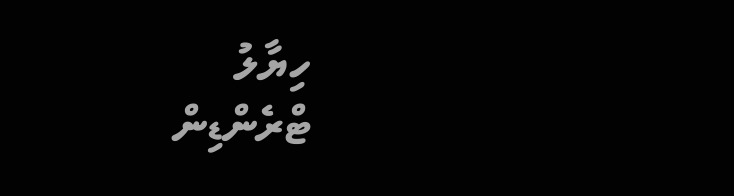ހިޔާލު
ޓްރެންޑިން